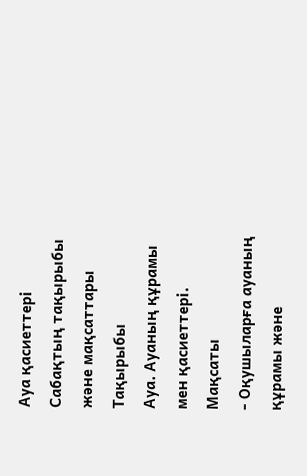Ауа қасиеттері
Сабақтың тақырыбы және мақсаттары
Тақырыбы
Ауа. Ауаның құрамы мен қасиеттері.
Мақсаты
- Оқушыларға ауаның құрамы және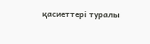қасиеттері туралы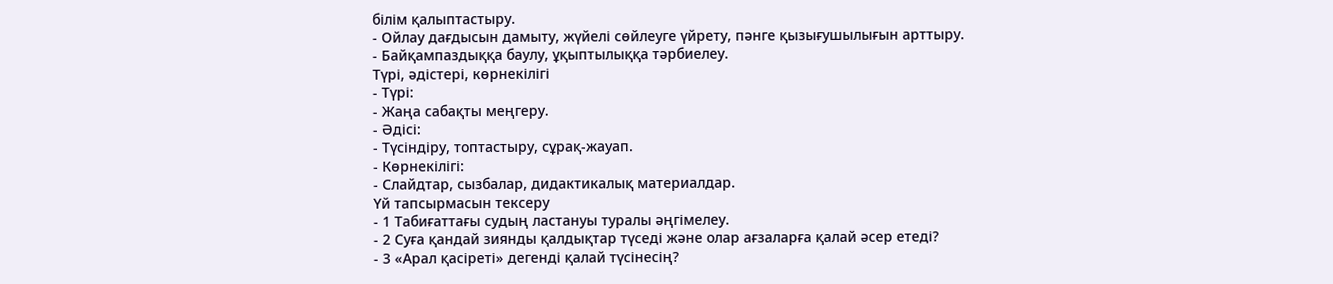білім қалыптастыру.
- Ойлау дағдысын дамыту, жүйелі сөйлеуге үйрету, пәнге қызығушылығын арттыру.
- Байқампаздыққа баулу, ұқыптылыққа тәрбиелеу.
Түрі, әдістері, көрнекілігі
- Түрі:
- Жаңа сабақты меңгеру.
- Әдісі:
- Түсіндіру, топтастыру, сұрақ-жауап.
- Көрнекілігі:
- Слайдтар, сызбалар, дидактикалық материалдар.
Үй тапсырмасын тексеру
- 1 Табиғаттағы судың ластануы туралы әңгімелеу.
- 2 Суға қандай зиянды қалдықтар түседі және олар ағзаларға қалай әсер етеді?
- 3 «Арал қасіреті» дегенді қалай түсінесің?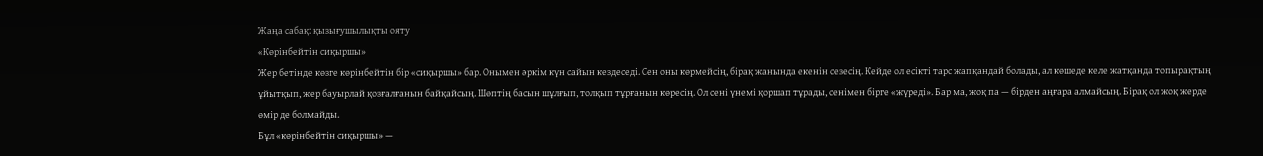Жаңа сабақ: қызығушылықты ояту
«Көрінбейтін сиқыршы»
Жер бетінде көзге көрінбейтін бір «сиқыршы» бар. Онымен әркім күн сайын кездеседі. Сен оны көрмейсің, бірақ жанында екенін сезесің. Кейде ол есікті тарс жапқандай болады, ал көшеде келе жатқанда топырақтың ұйытқып, жер бауырлай қозғалғанын байқайсың. Шөптің басын шұлғып, толқып тұрғанын көресің. Ол сені үнемі қоршап тұрады, сенімен бірге «жүреді». Бар ма, жоқ па — бірден аңғара алмайсың. Бірақ ол жоқ жерде өмір де болмайды.
Бұл «көрінбейтін сиқыршы» —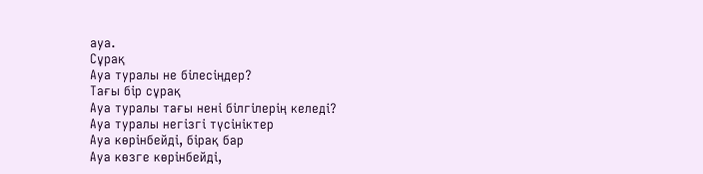ауа.
Сұрақ
Ауа туралы не білесіңдер?
Тағы бір сұрақ
Ауа туралы тағы нені білгілерің келеді?
Ауа туралы негізгі түсініктер
Ауа көрінбейді, бірақ бар
Ауа көзге көрінбейді,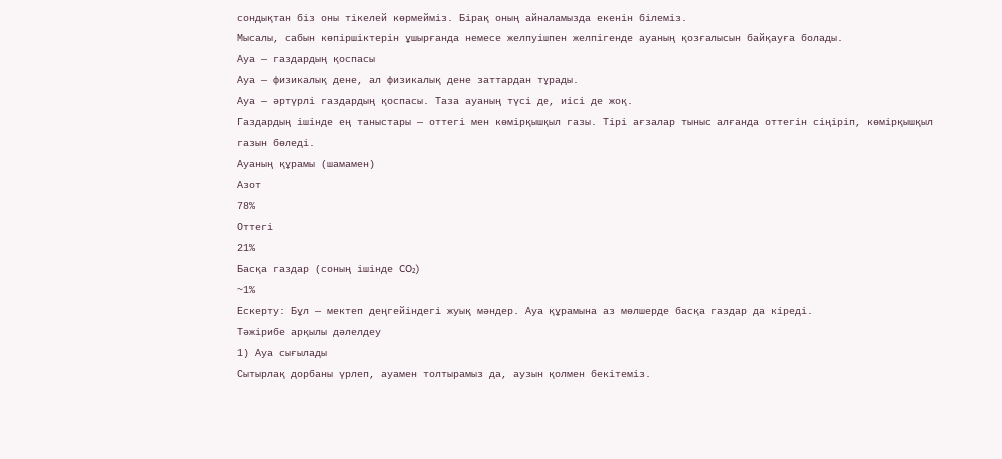сондықтан біз оны тікелей көрмейміз. Бірақ оның айналамызда екенін білеміз.
Мысалы, сабын көпіршіктерін ұшырғанда немесе желпуішпен желпігенде ауаның қозғалысын байқауға болады.
Ауа — газдардың қоспасы
Ауа — физикалық дене, ал физикалық дене заттардан тұрады.
Ауа — әртүрлі газдардың қоспасы. Таза ауаның түсі де, иісі де жоқ.
Газдардың ішінде ең таныстары — оттегі мен көмірқышқыл газы. Тірі ағзалар тыныс алғанда оттегін сіңіріп, көмірқышқыл газын бөледі.
Ауаның құрамы (шамамен)
Азот
78%
Оттегі
21%
Басқа газдар (соның ішінде CO₂)
~1%
Ескерту: Бұл — мектеп деңгейіндегі жуық мәндер. Ауа құрамына аз мөлшерде басқа газдар да кіреді.
Тәжірибе арқылы дәлелдеу
1) Ауа сығылады
Сытырлақ дорбаны үрлеп, ауамен толтырамыз да, аузын қолмен бекітеміз.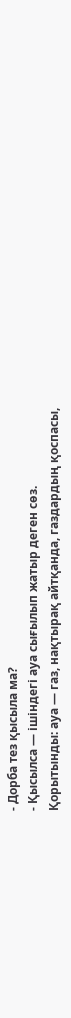- Дорба тез қысыла ма?
- Қысылса — ішіндегі ауа сығылып жатыр деген сөз.
Қорытынды: ауа — газ, нақтырақ айтқанда, газдардың қоспасы,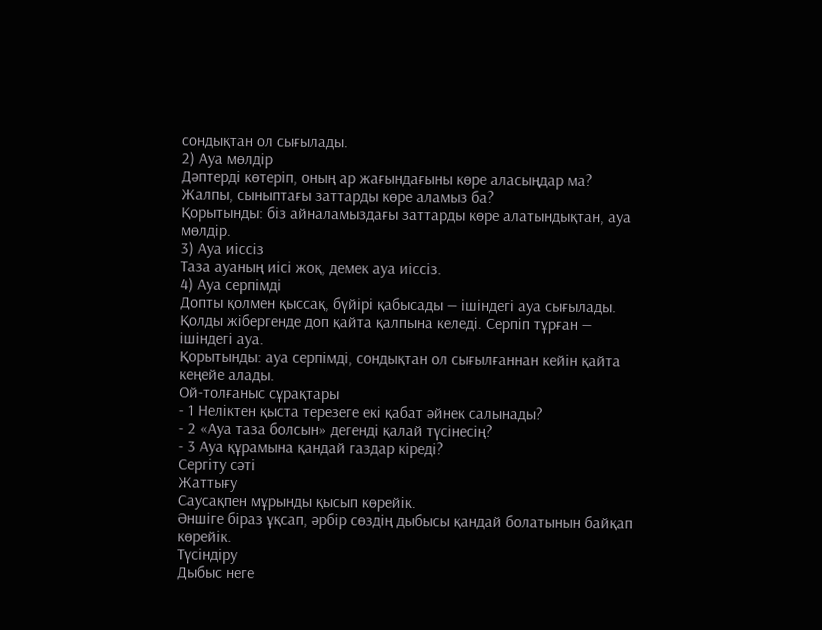сондықтан ол сығылады.
2) Ауа мөлдір
Дәптерді көтеріп, оның ар жағындағыны көре аласыңдар ма?
Жалпы, сыныптағы заттарды көре аламыз ба?
Қорытынды: біз айналамыздағы заттарды көре алатындықтан, ауа мөлдір.
3) Ауа иіссіз
Таза ауаның иісі жоқ, демек ауа иіссіз.
4) Ауа серпімді
Допты қолмен қыссақ, бүйірі қабысады — ішіндегі ауа сығылады.
Қолды жібергенде доп қайта қалпына келеді. Серпіп тұрған — ішіндегі ауа.
Қорытынды: ауа серпімді, сондықтан ол сығылғаннан кейін қайта кеңейе алады.
Ой-толғаныс сұрақтары
- 1 Неліктен қыста терезеге екі қабат әйнек салынады?
- 2 «Ауа таза болсын» дегенді қалай түсінесің?
- 3 Ауа құрамына қандай газдар кіреді?
Сергіту сәті
Жаттығу
Саусақпен мұрынды қысып көрейік.
Әншіге біраз ұқсап, әрбір сөздің дыбысы қандай болатынын байқап көрейік.
Түсіндіру
Дыбыс неге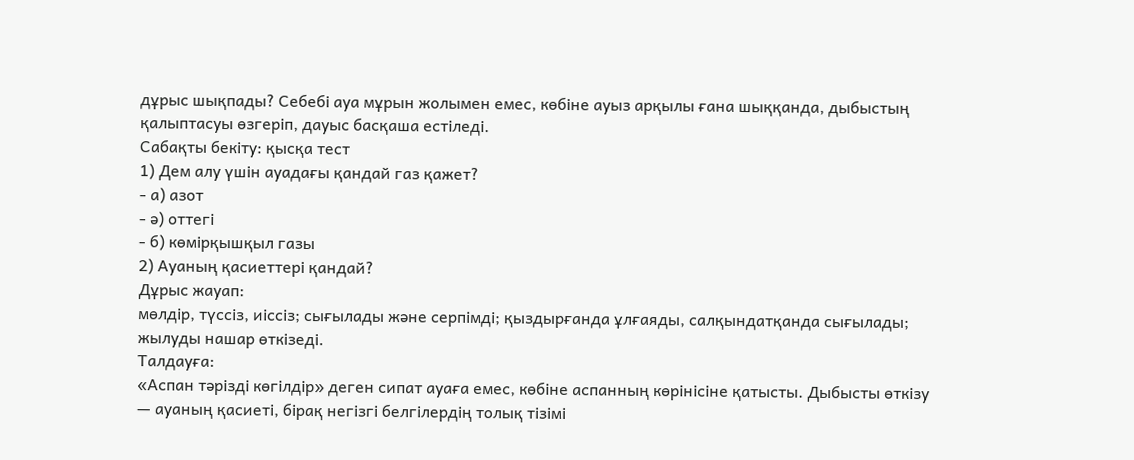дұрыс шықпады? Себебі ауа мұрын жолымен емес, көбіне ауыз арқылы ғана шыққанда, дыбыстың қалыптасуы өзгеріп, дауыс басқаша естіледі.
Сабақты бекіту: қысқа тест
1) Дем алу үшін ауадағы қандай газ қажет?
- а) азот
- ә) оттегі
- б) көмірқышқыл газы
2) Ауаның қасиеттері қандай?
Дұрыс жауап:
мөлдір, түссіз, иіссіз; сығылады және серпімді; қыздырғанда ұлғаяды, салқындатқанда сығылады; жылуды нашар өткізеді.
Талдауға:
«Аспан тәрізді көгілдір» деген сипат ауаға емес, көбіне аспанның көрінісіне қатысты. Дыбысты өткізу — ауаның қасиеті, бірақ негізгі белгілердің толық тізімі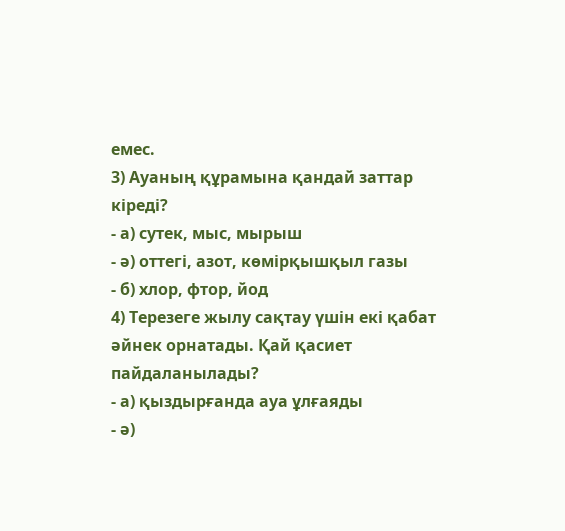емес.
3) Ауаның құрамына қандай заттар кіреді?
- а) сутек, мыс, мырыш
- ә) оттегі, азот, көмірқышқыл газы
- б) хлор, фтор, йод
4) Терезеге жылу сақтау үшін екі қабат әйнек орнатады. Қай қасиет пайдаланылады?
- а) қыздырғанда ауа ұлғаяды
- ә)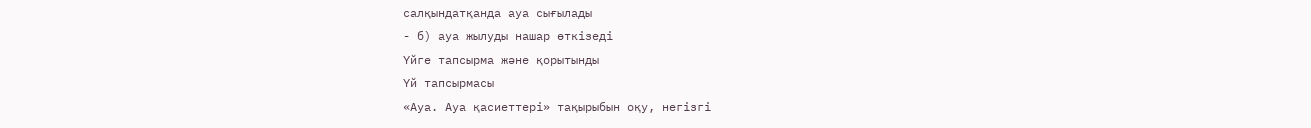салқындатқанда ауа сығылады
- б) ауа жылуды нашар өткізеді
Үйге тапсырма және қорытынды
Үй тапсырмасы
«Ауа. Ауа қасиеттері» тақырыбын оқу, негізгі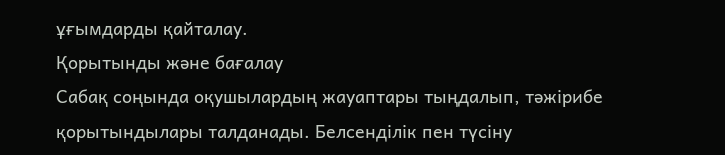ұғымдарды қайталау.
Қорытынды және бағалау
Сабақ соңында оқушылардың жауаптары тыңдалып, тәжірибе қорытындылары талданады. Белсенділік пен түсіну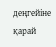деңгейіне қарай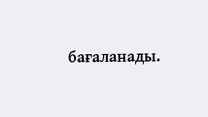бағаланады.